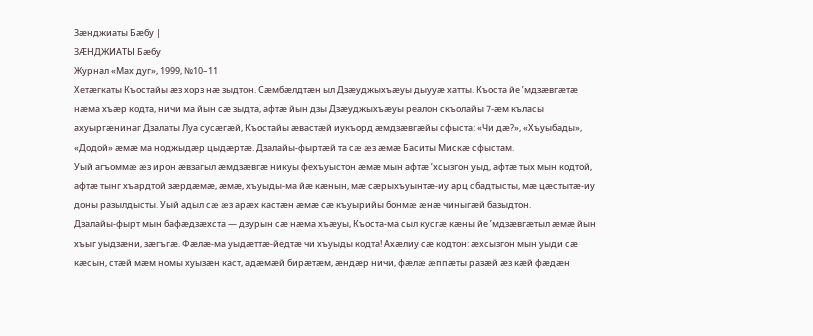Зæнджиаты Бæбу |
ЗÆНДЖИАТЫ Бæбу
Журнал «Мах дуг», 1999, №10–11
Хетæгкаты Къостайы æз хорз нæ зыдтон. Сæмбæлдтæн ыл Дзæуджыхъæуы дыууæ хатты. Къоста йе ’мдзæвгæтæ нæма хъæр кодта, ничи ма йын сæ зыдта, афтæ йын дзы Дзæуджыхъæуы реалон скъолайы 7-æм къласы ахуыргæнинаг Дзалаты Луа сусæгæй, Къостайы æвастæй иукъорд æмдзæвгæйы сфыста: «Чи дæ?», «Хъуыбады», «Додой» æмæ ма ноджыдæр цыдæртæ. Дзалайы-фыртæй та сæ æз æмæ Баситы Мискæ сфыстам.
Уый агъоммæ æз ирон æвзагыл æмдзæвгæ никуы фехъуыстон æмæ мын афтæ ’хсызгон уыд, афтæ тых мын кодтой, афтæ тынг хъардтой зæрдæмæ, æмæ, хъуыды-ма йæ кæнын, мæ сæрыхъуынтæ-иу арц сбадтысты, мæ цæстытæ-иу доны разылдысты. Уый адыл сæ æз арæх кастæн æмæ сæ къуырийы бонмæ æнæ чиныгæй базыдтон.
Дзалайы-фырт мын бафæдзæхста — дзурын сæ нæма хъæуы, Къоста-ма сыл кусгæ кæны йе ’мдзæвгæтыл æмæ йын хъыг уыдзæни, зæгъгæ. Фæлæ-ма уыдæттæ-йедтæ чи хъуыды кодта! Ахæлиу сæ кодтон: æхсызгон мын уыди сæ кæсын, стæй мæм номы хуызæн каст, адæмæй бирæтæм, æндæр ничи, фæлæ æппæты разæй æз кæй фæдæн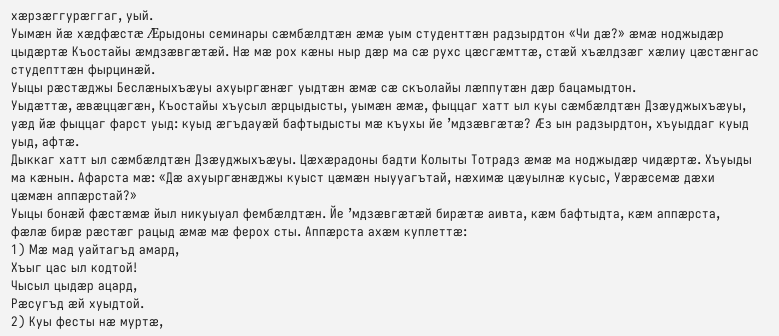хæрзæггурæггаг, уый.
Уымæн йæ хæдфæстæ Æрыдоны семинары сæмбæлдтæн æмæ уым студенттæн радзырдтон «Чи дæ?» æмæ ноджыдæр цыдæртæ Къостайы æмдзæвгæтæй. Нæ мæ рох кæны ныр дæр ма сæ рухс цæсгæмттæ, стæй хъæлдзæг хæлиу цæстæнгас студепттæн фырцинæй.
Уыцы рæстæджы Беслæныхъæуы ахуыргæнæг уыдтæн æмæ сæ скъолайы лæппутæн дæр бацамыдтон.
Уыдæттæ, æвæццæгæн, Къостайы хъусыл æрцыдысты, уымæн æмæ, фыццаг хатт ыл куы сæмбæлдтæн Дзæуджыхъæуы, уæд йæ фыццаг фарст уыд: куыд æгъдауæй бафтыдысты мæ къухы йе ’мдзæвгæтæ? Æз ын радзырдтон, хъуыддаг куыд уыд, афтæ.
Дыккаг хатт ыл сæмбæлдтæн Дзæуджыхъæуы. Цæхæрадоны бадти Колыты Тотрадз æмæ ма ноджыдæр чидæртæ. Хъуыды ма кæнын. Афарста мæ: «Дæ ахуыргæнæджы куыст цæмæн ныууагътай, нæхимæ цæуылнæ кусыс, Уæрæсемæ дæхи цæмæн аппæрстай?»
Уыцы бонæй фæстæмæ йыл никуыуал фембæлдтæн. Йе ’мдзæвгæтæй бирæтæ аивта, кæм бафтыдта, кæм аппæрста, фæлæ бирæ рæстæг рацыд æмæ мæ ферох сты. Аппæрста ахæм куплеттæ:
1) Мæ мад уайтагъд амард,
Хъыг цас ыл кодтой!
Чысыл цыдæр ацард,
Рæсугъд æй хуыдтой.
2) Куы фесты нæ муртæ,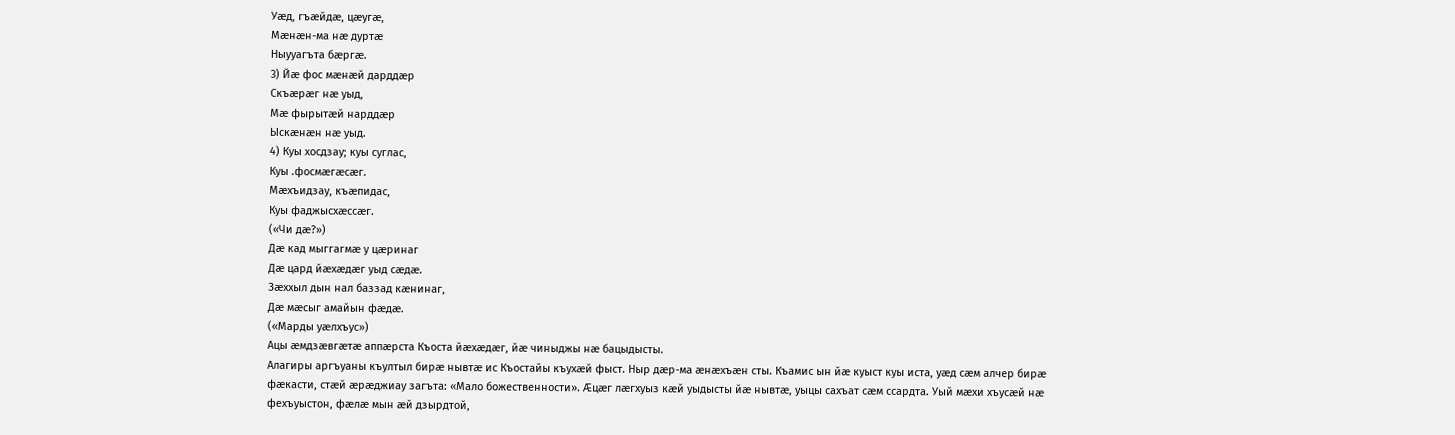Уæд, гъæйдæ, цæугæ,
Мæнæн-ма нæ дуртæ
Ныууагъта бæргæ.
3) Йæ фос мæнæй дарддæр
Скъæрæг нæ уыд,
Мæ фырытæй нарддæр
Ыскæнæн нæ уыд.
4) Куы хосдзау; куы суглас,
Куы .фосмæгæсæг.
Мæхъидзау, къæпидас,
Куы фаджысхæссæг.
(«Чи дæ?»)
Дæ кад мыггагмæ у цæринаг
Дæ цард йæхæдæг уыд сæдæ.
Зæххыл дын нал баззад кæнинаг,
Дæ мæсыг амайын фæдæ.
(«Марды уæлхъус»)
Ацы æмдзæвгæтæ аппæрста Къоста йæхæдæг, йæ чиныджы нæ бацыдысты.
Алагиры аргъуаны къултыл бирæ нывтæ ис Къостайы къухæй фыст. Ныр дæр-ма æнæхъæн сты. Къамис ын йæ куыст куы иста, уæд сæм алчер бирæ фæкасти, стæй æрæджиау загъта: «Мало божественности». Æцæг лæгхуыз кæй уыдысты йæ нывтæ, уыцы сахъат сæм ссардта. Уый мæхи хъусæй нæ фехъуыстон, фæлæ мын æй дзырдтой,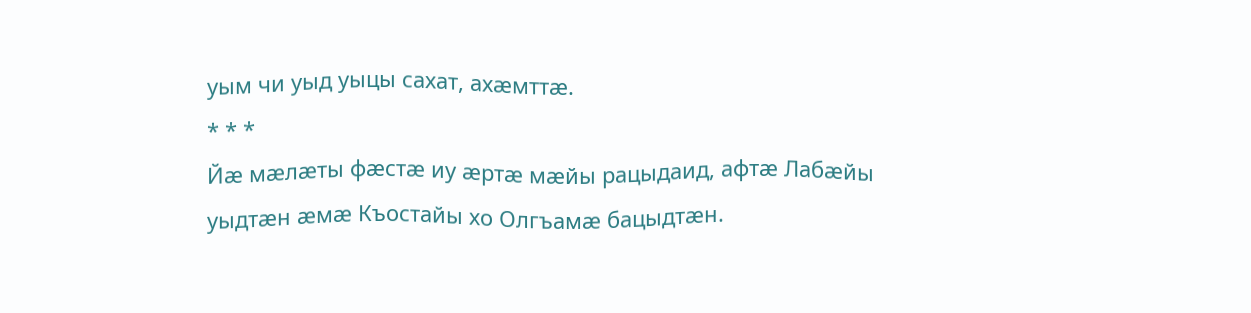уым чи уыд уыцы сахат, ахæмттæ.
* * *
Йæ мæлæты фæстæ иу æртæ мæйы рацыдаид, афтæ Лабæйы уыдтæн æмæ Къостайы хо Олгъамæ бацыдтæн.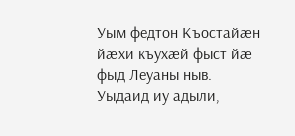Уым федтон Къостайæн йæхи къухæй фыст йæ фыд Леуаны ныв. Уыдаид иу адыли,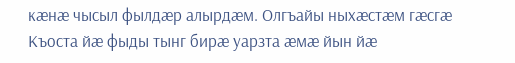кæнæ чысыл фылдæр алырдæм. Олгъайы ныхæстæм гæсгæ Къоста йæ фыды тынг бирæ уарзта æмæ йын йæ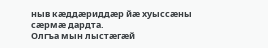ныв кæддæриддæр йæ хуыссæны сæрмæ дардта.
Олгъа мын лыстæгæй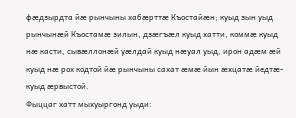фæдзырдта йæ рынчыны хабæрттæ Къостайæн; куыд зын уыд рынчынæй Къостамæ зилын, дзæгъæл куыд хатти, коммæ куыд нæ касти, сывæллонæй уæлдай куыд нæуал уыд, ирон адæм æй куыд нæ рох кодтой йæ рынчыны сахат æмæ йын æхцатæ йедтæ-куыд æрвыстой.
Фыццаг хатт мыхуыргонд уыди: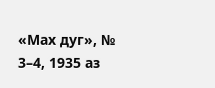«Мах дуг», № 3–4, 1935 аз